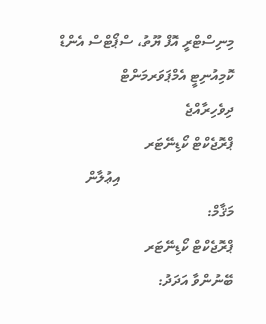މިނިސްޓްރީ އޮފް ޔޫތު، ސްޕޯޓްސް އެންޑް ކޮމިއުނިޓީ އެމްޕަވަރމަންޓް
ދިވެހިރާއްޖެ
ޕްރޮޖެކްޓް ކޯޑިނޭޓަރ
                               އިޢުލާން
މަޤާމް:
ޕްރޮޖެކްޓް ކޯޑިނޭޓަރ
ބޭނުންވާ އަދަދު: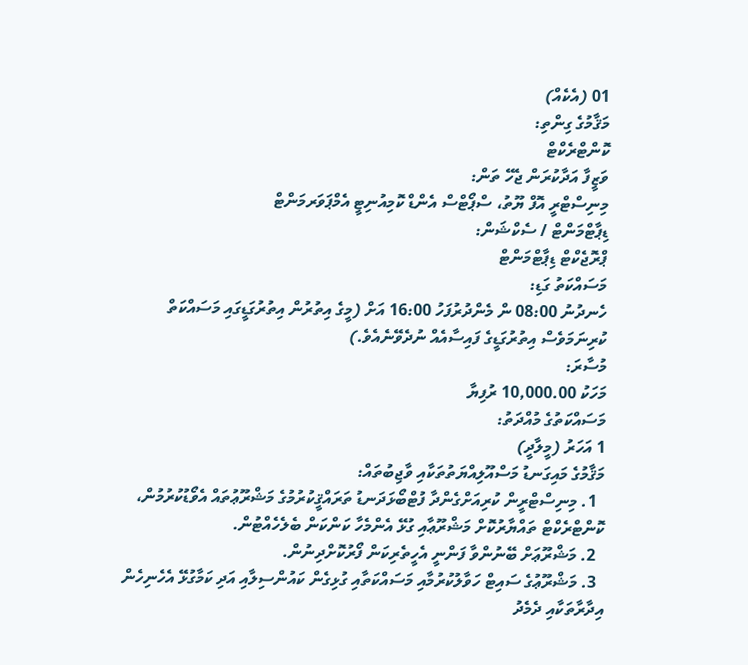01 (އެކެއް)
މަޤާމުގެ ގިންތި:
ކޮންޓްރެކްޓް
ވަޒީފާ އަދާކުރަން ޖެހޭ ތަން:
މިނިސްޓްރީ އޮފް ޔޫތު، ސްޕޯޓްސް އެންޑް ކޮމިއުނިޓީ އެމްޕަވަރމަންޓް
ޑިޕާޓްމަންޓް / ސެކްޝަން:
ޕްރޮޖެކްޓް ޑިޕާޓްމަންޓް
މަސައްކަތު ގަޑި:
ހެނދުނު 08:00 ން މެންދުރުފަހު 16:00 އަށް (މީގެ އިތުރުން އިތުރުގަޑީގައި މަސައްކަތް ކުރިނަމަވެސް އިތުރުގަޑީގެ ފައިސާއެއް ނުދެވޭނެއެވެ.)
މުސާރަ:
މަހަކު 10,000.00 ރުފިޔާ
މަސައްކަތުގެ މުއްދަތު:
1 އަހަރު (މީލާދީ)
މަޤާމުގެ މައިގަނޑު މަސްއޫލިއްޔަތުތަކާއި ވާޖިބުތައް:
  1. މިނިސްޓްރީން ކުރިއަށްގެންދާ ފުޓްބޯޅަދަނޑު ތަރައްޤީކުރުމުގެ މަޝްރޫޢުތައް އެވޯޑުކުރުމުން، ކޮންޓްރެކްޓް ތައްޔާރުކޮށް މަޝްރޫޢާއި ގުޅޭ އެންމެހާ ކަންކަން ބެލެހެއްޓުން.
  2. މަޝްރޫޢަށް ބޭނުންވާ ފަންނީ އެހީތެރިކަން ފޯރުކޮށްދިނުން.
  3. މަޝްރޫޢުގެ ސައިޓް ހަވާލުކުރުމާއި މަސައްކަތާއި ގުޅިގެން ކައުންސިލާއި އަދި ކަމާގުޅޭ އެހެނިހެން އިދާރާތަކާއި ދެމެދު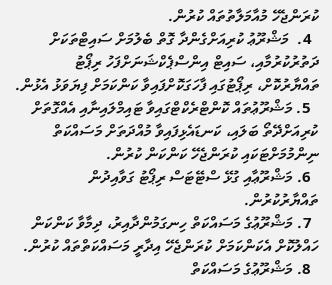ކުރަންޖެހޭ މުއާމަލާތުތައް ކުރުން.
  4.  މަޝްރޫޢު ކުރިއަށްގެންދާ ގޮތް ބެލުމަށް ސައިޓްތަކަށް ދަތުރުކުރުމާއި، ސައިޓް އިންސްޕެކްޝަނަށްފަހު ރިޕޯޓު ތައްޔާރުކޮށް، ރިޕޯޓުގައި ފާހަގަކޮށްފައިވާ ކަންކަމަށް ފިޔަވަޅު އެޅުން.
  5. މަޝްރޫޢުތައް ކޮންޓްރެކްޓްގައިވާ ޓައިމްލައިނާއި އެއްގޮތަށް ކުރިއަށްދޭތޯ ބަލައި، ކަނޑައެޅިފައިވާ މުއްދަތަށް މަސައްކަތް ނިންމުމަށްޓަކައި ކުރަންޖެހޭ ކަންކަން ކުރުން.
  6. މަޝްރޫޢާއި ގުޅޭ ސްޓޭޓަސް ރިޕޯޓު ގަވާއިދުން ތައްޔާރުކުރުން.
  7. މަޝްރޫޢުގެ މަސައްކަތް ހިނގަމުންދާއިރު، ދިމާވާ ކަންކަން ހައްލުކޮށް އެކަންކަމަށް ކުރަންޖެހޭ އިދާރީ މަސައްކަތްތައް ކުރުން.
  8. މަޝްރޫޢުގެ މަސައްކަތް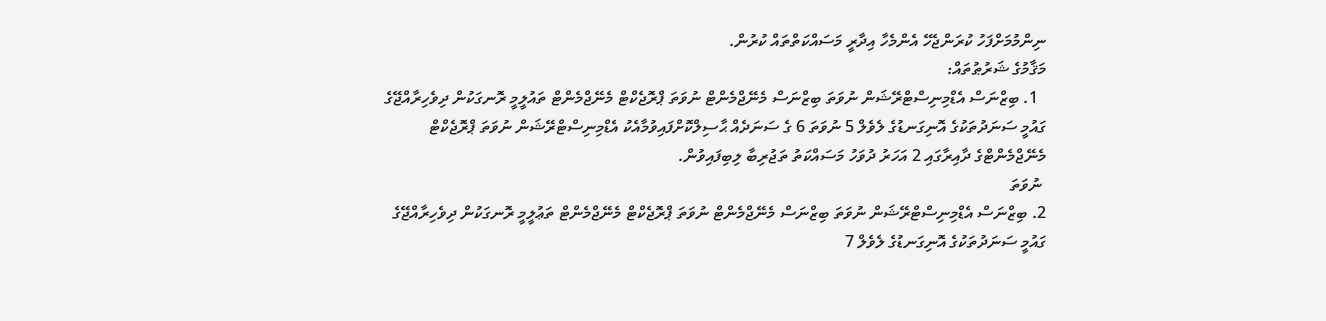ނިންމުމަށްފަހު ކުރަންޖެހޭ އެންމެހާ އިދާރީ މަސައްކަތްތައް ކުރުން.
މަޤާމުގެ ޝަރުޠުތައް:
  1. ބިޒްނަސް އެޑްމިނިސްޓްރޭޝަން ނުވަތަ ބިޒްނަސް މެނޭޖްމެންޓް ނުވަތަ ޕްރޮޖެކްޓް މެނޭޖްމެންޓް ތައުލީމީ ރޮނގަކުން ދިވެހިރާއްޖޭގެ ގައުމީ ސަނަދުތަކުގެ އޮނިގަނޑުގެ ލެވެލް 5 ނުވަތަ 6 ގެ ސަނަދެއް ޙާސިލްކޮށްފައިވުމާއެކު އެޑްމިނިސްޓްރޭޝަން ނުވަތަ ޕްރޮޖެކްޓް މެނޭޖްމެންޓްގެ ދާއިރާގައި 2 އަހަރު ދުވަހު މަސައްކަތު ތަޖުރިބާ ލިބިފައިވުން.
 ނުވަތަ
2. ބިޒްނަސް އެޑްމިނިސްޓްރޭޝަން ނުވަތަ ބިޒްނަސް މެނޭޖްމެންޓް ނުވަތަ ޕްރޮޖެކްޓް މެނޭޖްމެންޓް ތަޢުލީމީ ރޮނގަކުން ދިވެހިރާއްޖޭގެ ގައުމީ ސަނަދުތަކުގެ އޮނިގަނޑުގެ ލެވެލް 7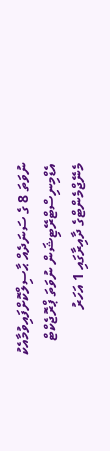ނުވަތަ 8 ގެ ސަނަދެއް ޙާސިލްކޮށްފައިވުމާއެކު އެޑްމިނިސްޓްރޭޓިޝަން ނުވަތަ ޕްރޮޖެކްޓް މެނޭޖްމެންޓްގެ ދާއިރާގައި 1 އަހަރު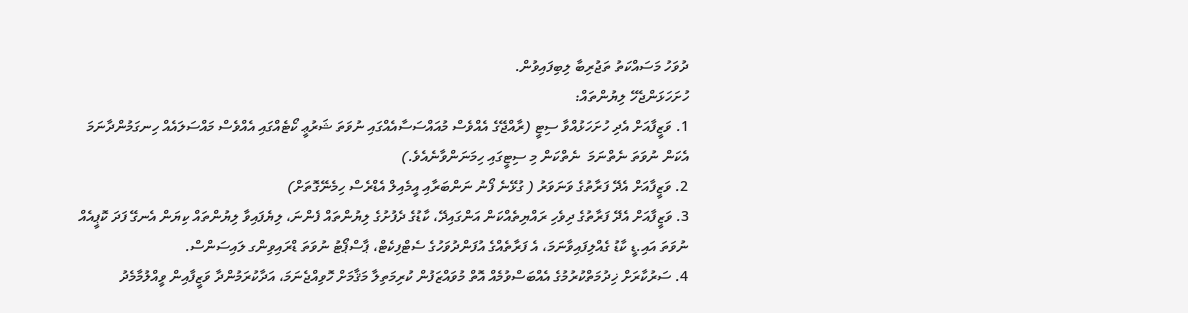ދުވަހު މަސައްކަތު ތަޖުރިބާ ލިބިފައިވުން.
ހުށަހަޅަންޖެހޭ ލިޔުންތައް:
1. ވަޒީފާއަށް އެދި ހުށަހަޅުއްވާ ސިޓީ (ރާއްޖޭގެ އެއްވެސް މުއައްސަސާއެއްގައި ނުވަތަ ޝަރުޢީ ކޯޓެއްގައި އެއްވެސް މައްސަލައެއް ހިނގަމުންދާނަމަ އެކަން ނުވަތަ ނެތްނަމަ  ނެތްކަން މި ސިޓީގައި ހިމަނަންވާނެއެވެ.)
2. ވަޒީފާއަށް އެދޭ ފަރާތުގެ ވަނަވަރު ( ގުޅޭނެ ފޯނު ނަންބަރާއި އީމެއިލް އެޑްރެސް ހިމެނޭގޮތަށް)
3. ވަޒީފާއަށް އެދޭ ފަރާތުގެ ދިވެހި ރައްޔިތެއްކަން އަންގައިދޭ، ކާޑުގެ ދެފުށުގެ ލިޔުންތައް ފެންނަ، ލިޔެފައިވާ ލިޔުންތައް ކިޔަން އެނގޭ ފަދަ ކޮޕީއެއް ނުވަތަ އައި.ޑީ ކާޑު ގެއްލިފައިވާނަމަ، އެ ފަރާތެއްގެ އުފަންދުވަހުގެ ސެޓްފިކެޓް، ޕާސްޕޯޓު ނުވަތަ ޑްރައިވިންގ ލައިސަންސް.
4. ސަރުކާރަށް ޚިދުމަތްކުރުމުގެ އެއްބަސްވުމެއް އޮތް މުވައްޒަފުން ކުރިމަތިލާ މަޤާމަށް ހޮވިއްޖެނަމަ، އަދާކުރަމުންދާ ވަޒީފާއިން ވީއްލުމާމެދު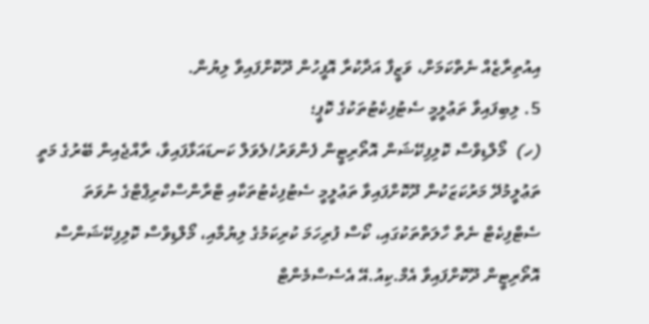އިއުތިރާޒެއް ނެތްކަމަށް، ވަޒީފާ އަދާކުރާ އޮފީހުން ދޫކޮށްފައިވާ ލިޔުން.
5. ލިބިފައިވާ ތަޢުލީމީ ސެޓުފިކެޓުތަކުގެ ކޮޕީ؛
(ހ)  މޯލްޑިވްސް ކޮލިފިކޭޝަން އޮތޯރިޓީން ފެންވަރު/ލެވަލް ކަނޑައަޅާފައިވާ، ރާއްޖެއިން ބޭރުގެ މަތީ ތަޢުލީމުދޭ މަރުކަޒަކުން ދޫކޮށްފައިވާ ތަޢުލީމީ ސެޓުފިކެޓުތަކާއި ޓްރާންސްކްރިޕްޓްގެ ނުވަތަ  ސެޓްފިކެޓް ނެތް ހާލަތްތަކުގައި، ކޯސް ފުރިހަމަ ކުރިކަމުގެ ލިޔުމާއި، މޯލްޑިވްސް ކޮލިފިކޭޝަންސް އޮތޯރިޓީން ދޫކޮށްފައިވާ އެމް.ކިއު.އޭ އެސެސްމެންޓް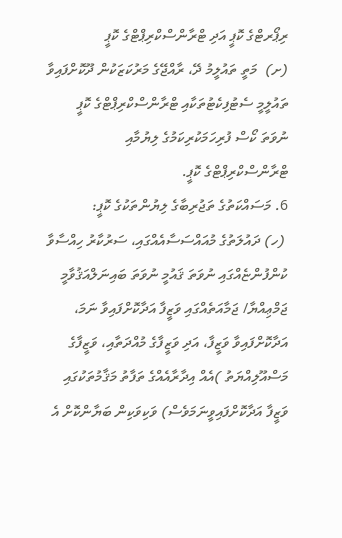ރިޕޯރޓްގެ ކޮޕީ އަދި ޓްރާންސްކްރިޕްޓްގެ ކޮޕީ
(ށ)  މަތީ ތައުލީމު ދޭ، ރާއްޖޭގެ މަރުކަޒަކުން ދޫކޮށްފައިވާ ތައުލީމީ ސެޓުފިކެޓުތަކާއި ޓްރާންސްކްރިޕްޓްގެ ކޮޕީ ނުވަތަ ކޯސް ފުރިހަމަކުރިކަމުގެ ލިޔުމާއި ޓްރާންސްކްރިޕްޓްގެ ކޮޕީ.
6. މަސައްކަތުގެ ތަޖުރިބާގެ ލިޔުންތަކުގެ ކޮޕީ:
 (ހ) ދައުލަތުގެ މުއައްސަސާއެއްގައި، ސަރުކާރު ހިއްސާވާ ކުންފުންޏެއްގައި ނުވަތަ ޤައުމީ ނުވަތަ ބައިނަލްއަޤުވާމީ ޖަމްޢިއްޔާ/ ޖަމާއަތެއްގައި ވަޒީފާ އަދާކޮށްފައިވާ ނަމަ، އަދާކޮށްފައިވާ ވަޒީފާ، އަދި ވަޒީފާގެ މުއްދަތާއި، ވަޒީފާގެ މަސްއޫލިއްޔަތު )އެއް އިދާރާއެއްގެ ތަފާތު މަޤާމުތަކުގައި ވަޒީފާ އަދާކޮށްފައިވީނަމަވެސް) ވަކިވަކިން ބަޔާންކޮށް އެ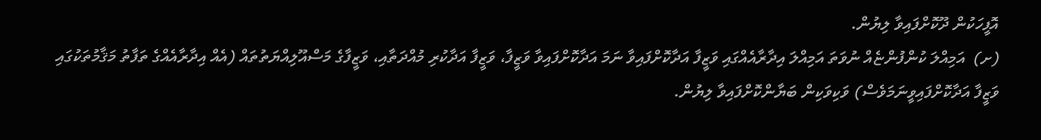އޮފީހަކުން ދޫކޮށްފައިވާ ލިޔުން.
(ށ)  އަމިއްލަ ކުންފުންޏެއް ނުވަތަ އަމިއްލަ އިދާރާއެއްގައި ވަޒީފާ އަދާކޮށްފައިވާ ނަމަ އަދާކޮށްފައިވާ ވަޒީފާ، ވަޒީފާ އަދާކުރި މުއްދަތާއި، ވަޒީފާގެ މަސްއޫލިއްޔަތުތައް (އެއް އިދާރާއެއްގެ ތަފާތު މަޤާމުތަކުގައި ވަޒީފާ އަދާކޮށްފައިވީނަމަވެސް) ވަކިވަކިން ބަޔާންކޮށްފައިވާ ލިޔުން.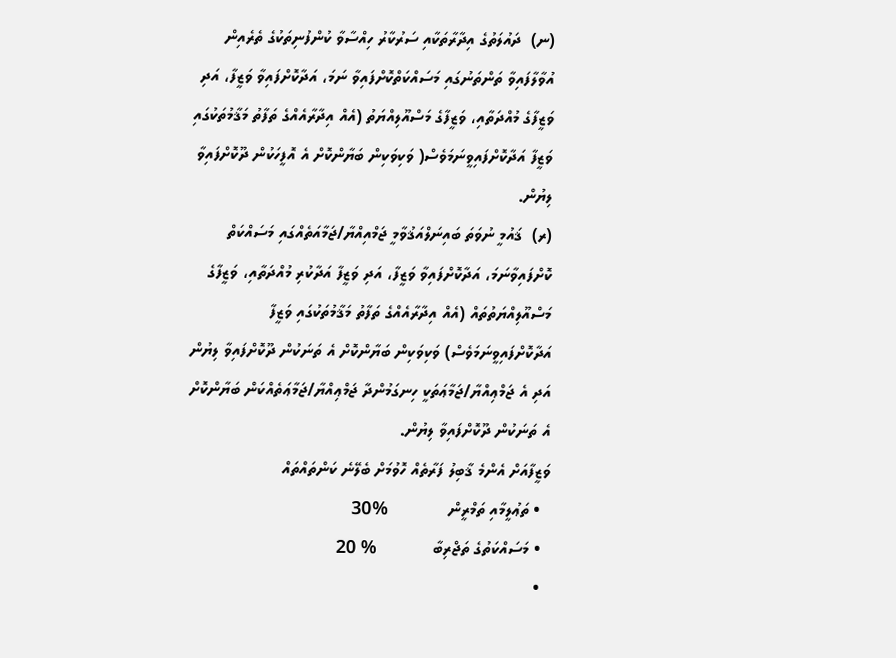(ނ)  ދައުލަތުގެ އިދާރާތަކާއި ސަރުކާރު ހިއްސާވާ ކުންފުނިތަކުގެ ތެރެއިން އުވާލާފައިވާ ތަންތަނުގައި މަސައްކަތްކޮށްފައިވާ ނަމަ، އަދާކޮށްފައިވާ ވަޒީފާ، އަދި ވަޒީފާގެ މުއްދަތާއި، ވަޒީފާގެ މަސްއޫލިއްޔަތު (އެއް އިދާރާއެއްގެ ތަފާތު މަޤާމުތަކުގައި ވަޒީފާ އަދާކޮށްފައިވީނަމަވެސް( ވަކިވަކިން ބަޔާންކޮށް އެ އޮފީހަކުން ދޫކޮށްފައިވާ ލިޔުން.
(ރ)  ޤައުމީ ނުވަތަ ބައިނަލްއަޤުވާމީ ޖަމްއިއްޔާ/ޖަމާއަތެއްގައި މަސައްކަތް ކޮށްފައިވާނަމަ، އަދާކޮށްފައިވާ ވަޒީފާ، އަދި ވަޒީފާ އަދާކުރި މުއްދަތާއި، ވަޒީފާގެ މަސްއޫލިއްޔަތުތައް (އެއް އިދާރާއެއްގެ ތަފާތު މަޤާމުތަކުގައި ވަޒީފާ އަދާކޮށްފައިވީނަމަވެސް) ވަކިވަކިން ބަޔާންކޮށް އެ ތަނަކުން ދޫކޮށްފައިވާ ލިޔުން އަދި އެ ޖަމްޢިއްޔާ/ޖަމާޢަތަކީ ހިނގަމުންދާ ޖަމްޢިއްޔާ/ޖަމާޢަތެއްކަން ބަޔާންކޮށް އެ ތަނަކުން ދޫކޮށްފައިވާ ލިޔުން.
ވަޒީފާއަށް އެންމެ ޤާބިލު ފަރާތެއް ހޮވުމަށް ބެލޭނެ ކަންތައްތައް
  • ތަޢުލީމާއި ތަމްރީން             %30
  • މަސައްކަތުގެ ތަޖްރިބާ            % 20
  •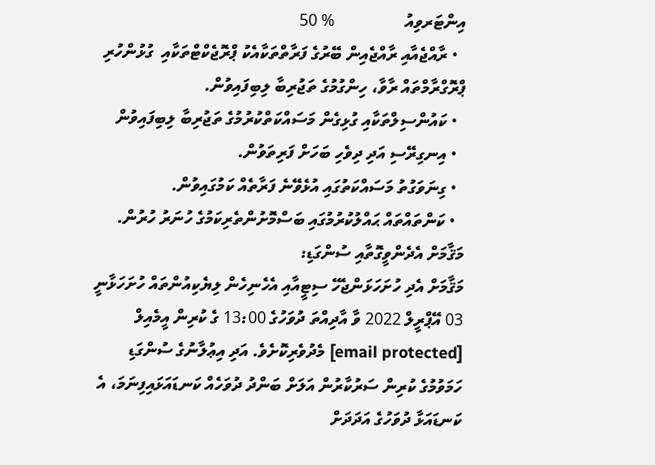އިންޓަރވިއު                 % 50
  • ރާއްޖެއާއި ރާއްޖެއިން ބޭރުގެ ފަރާތްތަކާއެކު ޕްރޮޖެކްޓްތަކާއި  ގުޅުންހުރި ޕްރޮގްރާމްތައް ރާވާ، ހިންގުމުގެ ތަޖުރިބާ ލިބިފައިވުން.
  • ކައުންސިލްތަކާއި ގުޅިގެން މަސައްކަތްކުރުމުގެ ތަޖުރިބާ ލިބިފައިވުން
  • އިނގިރޭސި އަދި ދިވެހި ބަހަށް ފަރިތަވުން.
  • ގިނަވަގުތު މަސައްކަތުގައި އުޅެވޭނެ ފަރާތެއް ކަމުގައިވުން.
  • ކަންތައްތައް ޙައްލުކުރުމުގައި ބަސްމޮށުންތެރިކަމުގެ ހުނަރު ހުރުން.
މަޤާމަށް އެދެންވީގޮތާއި ސުންގަޑި:
މަޤާމަށް އެދި ހުށަހަޅަންޖެހޭ ސިޓީއާއި އެހެނިހެން ލިޔެކިއުންތައް ހުށަހަޅާނީ 03 އޭޕްރީލް 2022 ވާ އާދިއްތަ ދުވަހުގެ 13:00 ގެ ކުރިން އީމެއިލް [email protected] މެދުވެރިކޮށެވެ. އަދި އިޢުލާނުގެ ސުންގަޑި ހަމަވުމުގެ ކުރިން ސަރުކާރުން އަލަށް ބަންދު ދުވަހެއް ކަނޑައަޅައިފިނަމަ، އެ ކަނޑައަޅާ ދުވަހުގެ އަދަދަށް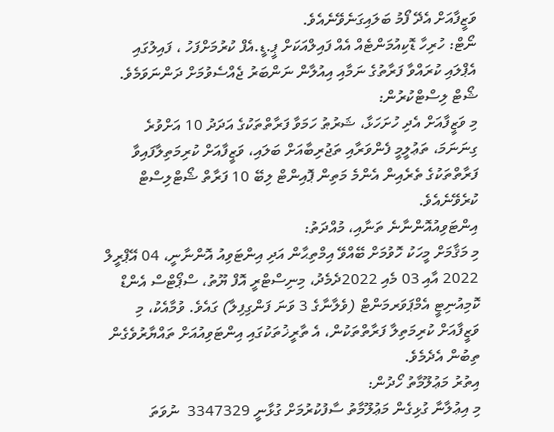ވަޒީފާއަށް އެދޭ ފޯމު ބަލައިގަނެވޭނެއެވެ.
ނޯޓް: ހުރިހާ ޑޮކިއުމަންޓެއް އެއް ފައިލްއަކަށް ޕީ.ޑީ.އެފް ކުރުމަށްފަހު ، ފައިލުގައި އެޕްލައި ކުރައްވާ ފަރާތުގެ ނަމާއި އިއުލާން ނަންބަރު ޖެއްސެވުމަށް ދަންނަވަމެވެ.
ޝޯޓް ލިސްޓްކުރުން:
މި ވަޒީފާއަށް އެދި ހުށަހަޅާ، ޝަރުޠު ހަމަވާ ފަރާތްތަކުގެ އަދަދު 10 އަށްވުރެ ގިނަނަމަ، ތަޢުލީމީ ފެންވަރާއި ތަޖުރިބާއަށް ބަލައި، ވަޒީފާއަށް ކުރިމަތިލާފައިވާ ފަރާތްތަކުގެ ތެރެއިން އެންމެ މަތިން ޕޮއިންޓް ލިބޭ 10 ފަރާތް ޝޯޓްލިސްޓް ކުރެވޭނެއެވެ.
އިންޓަވިއުއޮންނާނެ ތަނާއި، މުއްދަތު:
މި މަޤާމަށް މީހަކު ހޮވުމަށް ބޭއްވޭ އިމްތިޙާން އަދި އިންޓަވިއު އޮންނާނީ، 04 އޭޕްރީލް 2022 އާއި 03 މެއި 2022ދެމެދު، މިނިސްޓްރީ އޮފް ޔޫތު، ސްޕޯޓްސް އެންޑް ކޮމިއުނިޓީ އެމްޕަވަރމަންޓް (ވެލާނާގެ 3 ވަނަ ފަންގިފިލާ) ގައެވެ. ވުމާއެކު، މި ވަޒީފާއަށް ކުރިމަތިލާ ފަރާތްތަކުން، އެ ތާރީޚުތަކުގައި އިންޓަވިއުއަށް ތައްޔާރުވެގެން ތިބުން އެދެމެވެ.
އިތުރު މަޢުލޫމާތު ހޯދުން:
މި އިޢުލާނާ ގުޅިގެން މަޢުލޫމާތު ސާފުކުރުމަށް ގުޅާނީ 3347329  ނުވަތަ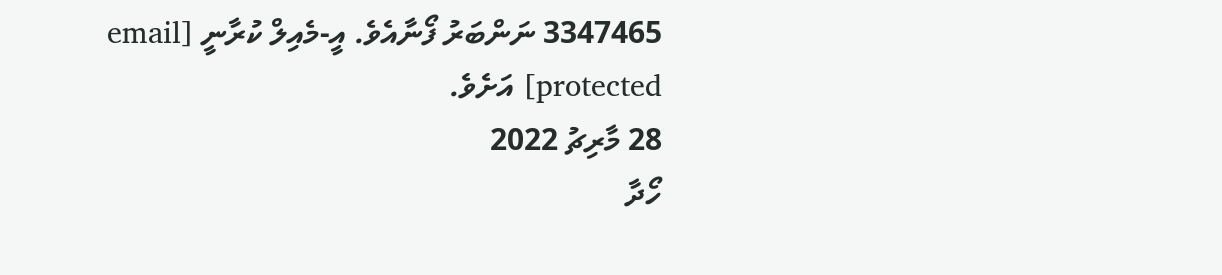3347465 ނަންބަރު ފޯނާއެވެ. އީ-މެއިލް ކުރާނީ [email protected] އަށެވެ.
28 މާރިޗު 2022
ހޯދާ